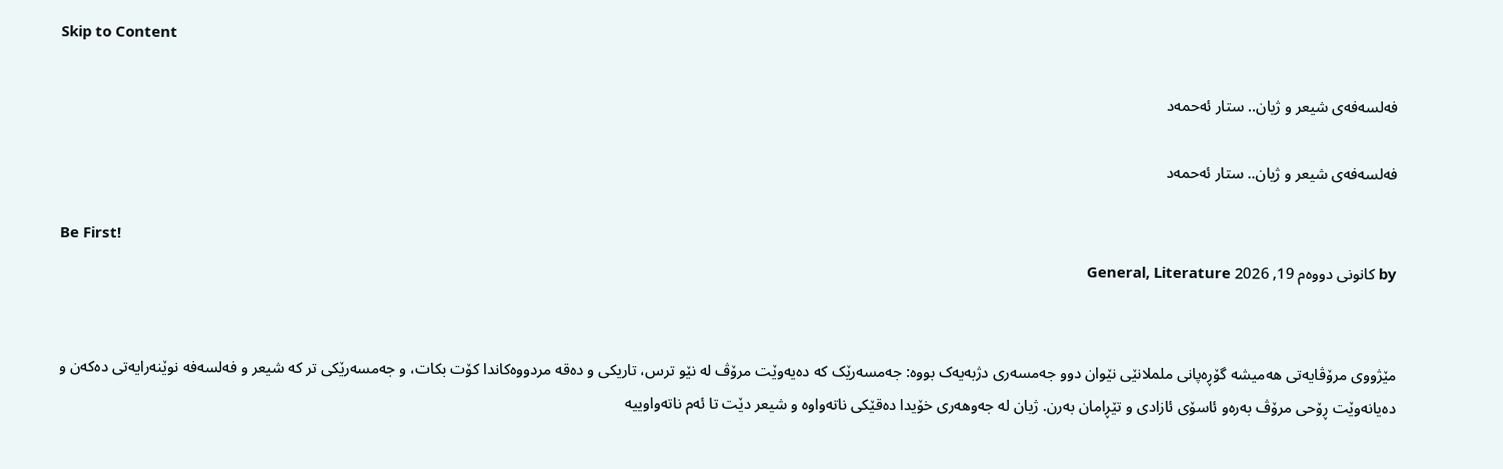Skip to Content

فەلسەفەی شیعر و ژیان.. ستار ئەحمەد

فەلسەفەی شیعر و ژیان.. ستار ئەحمەد

Be First!
by كانونی دووه‌م 19, 2026 General, Literature


مێژووی مرۆڤایەتی هەمیشە گۆڕەپانی ململانێی نێوان دوو جەمسەری دژبەیەک بووە: جەمسەرێک کە دەیەوێت مرۆڤ لە نێو ترس، تاریکی و دەقە مردووەکاندا کۆت بکات، و جەمسەرێکی تر کە شیعر و فەلسەفە نوێنەرایەتی دەکەن و دەیانەوێت ڕۆحی مرۆڤ بەرەو ئاسۆی ئازادی و تێڕامان بەرن. ژیان لە جەوهەری خۆیدا دەقێکی ناتەواوە و شیعر دێت تا ئەم ناتەواوییە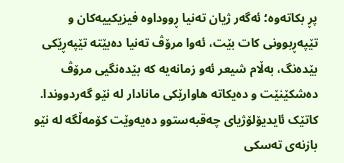پڕ بکاتەوە؛ ئەگەر ژیان تەنیا ڕووداوە فیزیکییەکان و تێپەڕبوونی کات بێت، ئەوا مرۆڤ تەنیا دەبێتە تێپەڕێکی بێدەنگ، بەڵام شیعر ئەو زمانەیە کە بێدەنگیی مرۆڤ دەشکێنێت و دەیکاتە هاوارێکی مانادار لە نێو گەردووندا. کاتێک ئایدیۆلۆژیای چەقبەستوو دەیەوێت کۆمەڵگە لە نێو بازنەی تەسکی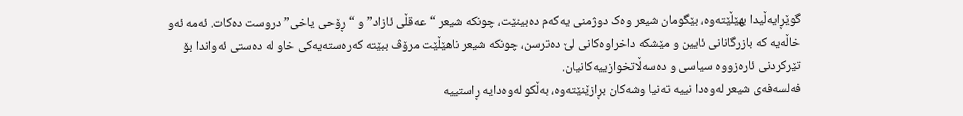گوێڕایەڵیدا بهێڵێتەوە، بێگومان شیعر وەک دوژمنی یەکەم دەبینێت، چونکە شیعر “عەقڵی ئازاد” و “ڕۆحی یاخی” دروست دەکات. ئەمە ئەو خاڵەیە کە بازرگانانی ئایین و مێشکە داخراوەکانی لێ دەترسن، چونکە شیعر ناهێڵێت مرۆڤ ببێتە کەرەستەیەکی خاو لە دەستی ئەواندا بۆ تێرکردنی ئارەزووە سیاسی و دەسەڵاتخوازییەکانیان.
فەلسەفەی شیعر لەوەدا نییە تەنیا وشەکان بڕازێنێتەوە، بەڵکو لەوەدایە ڕاستییە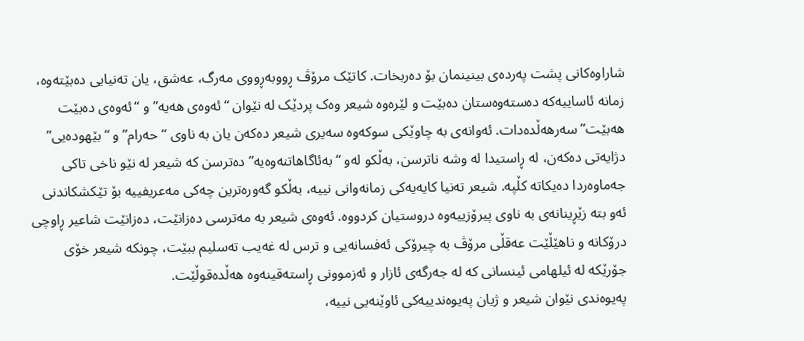شاراوەکانی پشت پەردەی بینینمان بۆ دەربخات. کاتێک مرۆڤ ڕووبەڕووی مەرگ، عەشق، یان تەنیایی دەبێتەوە، زمانە ئاساییەکە دەستەوەستان دەبێت و لێرەوە شیعر وەک پردێک لە نێوان “ئەوەی هەیە” و “ئەوەی دەبێت هەبێت” سەرهەڵدەدات. ئەوانەی بە چاوێکی سوکەوە سەیری شیعر دەکەن یان بە ناوی “حەرام” و “بێهودەیی” دژایەتی دەکەن، لە ڕاستیدا لە وشە ناترسن، بەڵکو لەو “بەئاگاهاتنەوەیە” دەترسن کە شیعر لە نێو ناخی تاکی جەماوەردا دەیکاتە کڵپە. شیعر تەنیا کایەیەکی زمانەوانی نییە، بەڵکو گەورەترین چەکی مەعریفییە بۆ تێکشکاندنی ئەو بتە زێڕینانەی بە ناوی پیرۆزییەوە دروستیان کردووە. ئەوەی شیعر بە مەترسی دەزانێت، دەزانێت شاعیر ڕاوچی درۆکانە و ناهێڵێت عەقڵی مرۆڤ بە چیرۆکی ئەفسانەیی و ترس لە غەیب تەسلیم ببێت، چونکە شیعر خۆی جۆرێکە لە ئیلهامی ئینسانی کە لە جەرگەی ئازار و ئەزموونی ڕاستەقینەوە هەڵدەقوڵێت.
پەیوەندی نێوان شیعر و ژیان پەیوەندییەکی ئاوێنەیی نییە،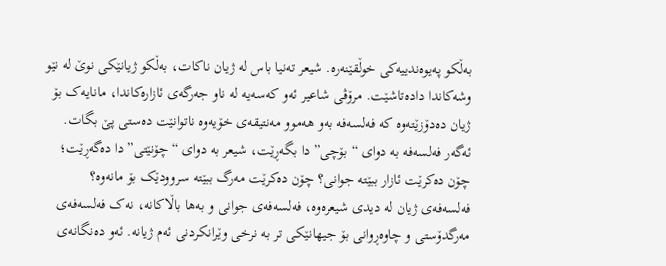بەڵکو پەیوەندییەکی خوڵقێنەرە. شیعر تەنیا باس لە ژیان ناکات، بەڵکو ژیانێکی نوێ لە نێو وشەکاندا دادەتاشێت. مرۆڤی شاعیر ئەو کەسەیە لە ناو جەرگەی ئازارەکاندا، مانایەک بۆ ژیان دەدۆزێتەوە کە فەلسەفە بەو هەموو مەنتیقەی خۆیەوە ناتوانێت دەستی پێ بگات. ئەگەر فەلسەفە بە دوای “بۆچی”دا بگەڕێت، شیعر بە دوای “چۆنێتی”دا دەگەڕێت؛ چۆن دەکرێت ئازار ببێتە جوانی؟ چۆن دەکرێت مەرگ ببێتە سروودێک بۆ مانەوە؟ فەلسەفەی ژیان لە دیدی شیعرەوە، فەلسەفەی جوانی و بەها باڵاکانە، نەک فەلسەفەی مەرگدۆستی و چاوەڕوانی بۆ جیهانێکی تر بە نرخی وێرانکردنی ئەم ژیانە. ئەو دەنگانەی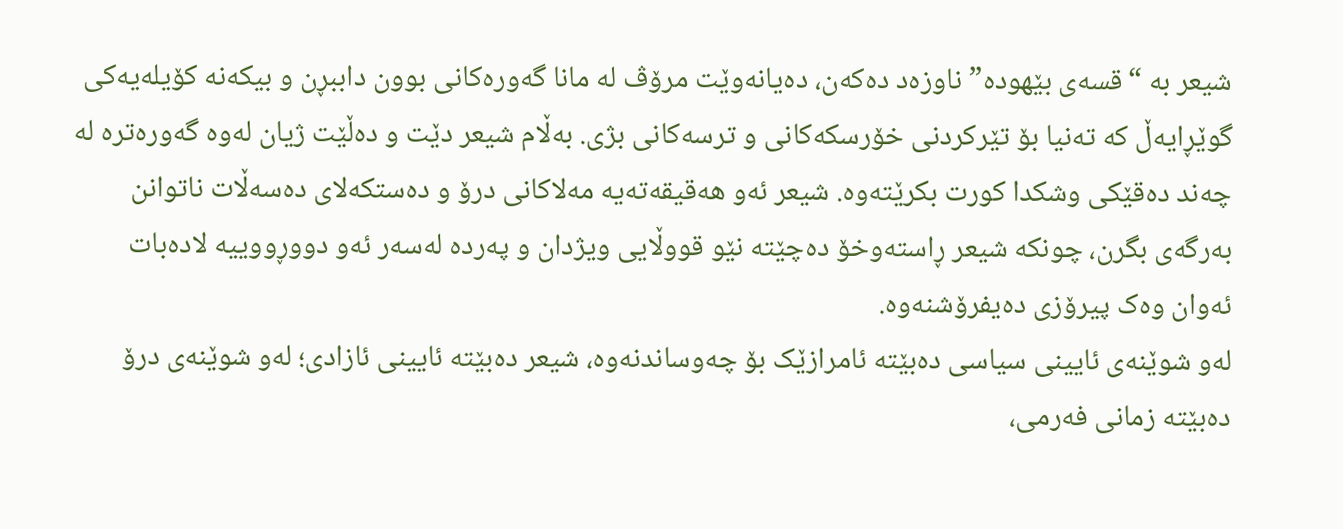شیعر بە “قسەی بێهودە” ناوزەد دەکەن، دەیانەوێت مرۆڤ لە مانا گەورەکانی بوون داببڕن و بیکەنە کۆیلەیەکی گوێڕایەڵ کە تەنیا بۆ تێرکردنی خۆرسکەکانی و ترسەکانی بژی. بەڵام شیعر دێت و دەڵێت ژیان لەوە گەورەترە لە چەند دەقێکی وشکدا کورت بکرێتەوە. شیعر ئەو هەقیقەتەیە مەلاکانی درۆ و دەستکەلای دەسەڵات ناتوانن بەرگەی بگرن، چونکە شیعر ڕاستەوخۆ دەچێتە نێو قووڵایی ویژدان و پەردە لەسەر ئەو دووڕووییە لادەبات ئەوان وەک پیرۆزی دەیفرۆشنەوە.
لەو شوێنەی ئایینی سیاسی دەبێتە ئامرازێک بۆ چەوساندنەوە، شیعر دەبێتە ئایینی ئازادی؛ لەو شوێنەی درۆ دەبێتە زمانی فەرمی،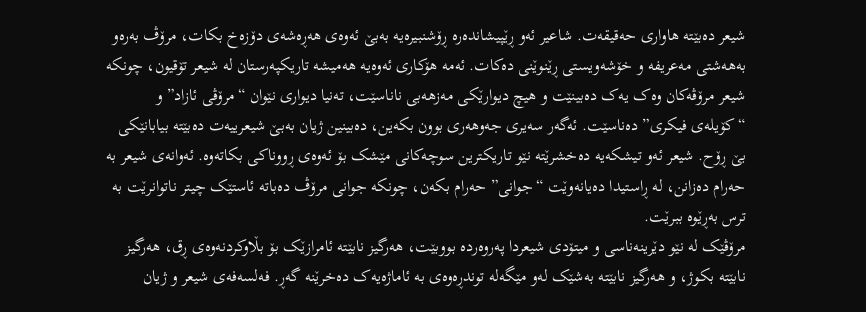شیعر دەبێتە هاواری حەقیقەت. شاعیر ئەو ڕێپیشاندەرە ڕۆشنبیرەیە بەبێ ئەوەی هەڕەشەی دۆزەخ بکات، مرۆڤ بەرەو بەهەشتی مەعریفە و خۆشەویستی ڕێنوێنی دەکات. ئەمە هۆکاری ئەوەیە هەمیشە تاریکپەرستان لە شیعر تۆقیون، چونکە شیعر مرۆڤەکان وەک یەک دەبینێت و هیچ دیوارێکی مەزهەبی ناناسێت، تەنیا دیواری نێوان “مرۆڤی ئازاد” و “کۆیلەی فیکری” دەناسێت. ئەگەر سەیری جەوهەری بوون بکەین، دەبینین ژیان بەبێ شیعرییەت دەبێتە بیابانێکی بێ ڕۆح. شیعر ئەو تیشکەیە دەخشرێتە نێو تاریکترین سوچەکانی مێشک بۆ ئەوەی ڕووناکی بکاتەوە. ئەوانەی شیعر بە حەرام دەزانن، لە ڕاستیدا دەیانەوێت “جوانی” حەرام بکەن، چونکە جوانی مرۆڤ دەباتە ئاستێک چیتر ناتوانرێت بە ترس بەڕێوە ببرێت.
مرۆڤێک لە نێو دێرینەناسی و میتۆدی شیعردا پەروەردە بووبێت، هەرگیز نابێتە ئامرازێک بۆ بڵاوکردنەوەی ڕق، هەرگیز نابێتە بکوژ، و هەرگیز نابێتە بەشێک لەو مێگەلە توندڕەوەی بە ئاماژەیەک دەخرێنە گەڕ. فەلسەفەی شیعر و ژیان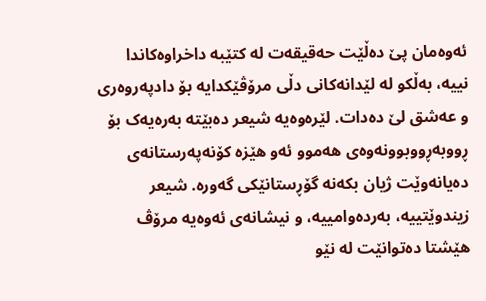ئەوەمان پێ دەڵێت حەقیقەت لە کتێبە داخراوەکاندا نییە، بەڵکو لە لێدانەکانی دڵی مرۆڤێکدایە بۆ دادپەروەری و عەشق لێ دەدات. لێرەوەیە شیعر دەبێتە بەرەیەک بۆ ڕووبەڕووبوونەوەی هەموو ئەو هێزە کۆنەپەرستانەی دەیانەوێت ژیان بکەنە گۆڕستانێکی گەورە. شیعر زیندوێتییە، بەردەوامییە، و نیشانەی ئەوەیە مرۆڤ هێشتا دەتوانێت لە نێو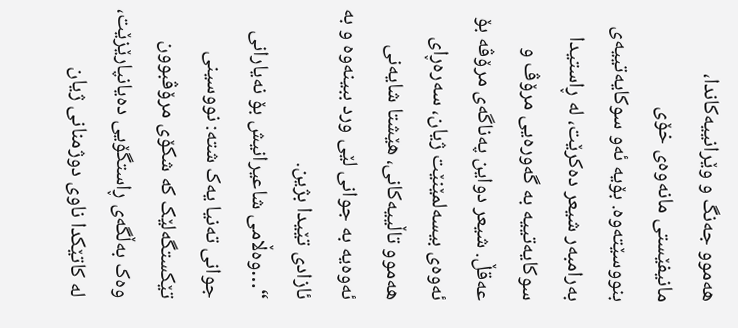هەموو جەنگ و وێرانییەکاندا، مانیفێستی مانەوەی خۆی بنووسێتەوە. بۆیە ئەو سوکایەتییەی بەرامبەر شیعر دەکرێت، لە ڕاستیدا سوکایەتییە بە گەورەیی مرۆڤ و عەقڵ. شیعر دواین پەناگەی مرۆڤە بۆ ئەوەی بیسەلمێنێت ژیان، سەرەڕای هەموو تاڵییەکانی، هێشتا شایەنی ئەوەیە بە جوانی لێی ورد ببینەوە و بە ئازادی تێیدا بژین.
“…وەڵامی شاعیرانیش بۆ نەیارانی جوانی تەنیا یەک شتە: نووسینی تێکستگەلێک کە شکۆی مرۆڤبوون وەک بەڵگەی ڕاستگۆیی دەیانپارێزێت، لە کاتێکدا ناوی دوژمنانی ژیان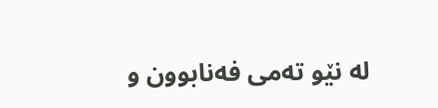لە نێو تەمی فەنابوون و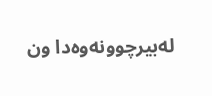لەبیرچوونەوەدا ون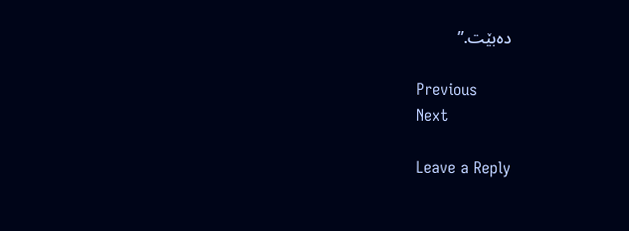دەبێت.”

Previous
Next

Leave a Reply